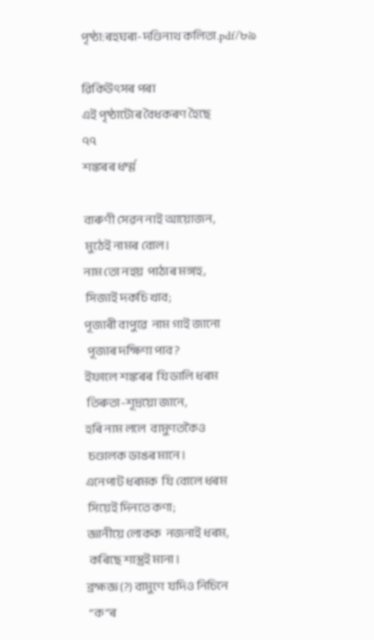পৃষ্ঠা:ৰহঘৰা-দণ্ডিনাথ কলিতা.pdf/৮৯

ৱিকিউৎসৰ পৰা
এই পৃষ্ঠাটোৰ বৈধকৰণ হৈছে
৭৭
শঙ্কৰৰ ধৰ্ম্ম

বাৰুণী সেৱন নাই আয়োজন,
 মুঠেই নামৰ বোল।
নাম তো নহয়  পাঠাৰ মঙ্গহ,
 সিজাই দকচি খাব;
পূজাৰী বাপুৱে  নাম গাই জানো
 পূজাৰ দক্ষিণা পাব?
ইফালে শঙ্কৰৰ  যি ডালি ধৰম
 তিৰুতা-শূদ্ৰয়ো জানে,
হৰি নাম ললে  বামুণতকৈও
 চণ্ডালক ডাঙৰ মানে।
এনেপাট ধৰমক  যি বোলে ধৰম
 সিয়েই দিনতে কণা;
জ্ঞানীয়ে লোকক  নজনাই ধৰম,
 কৰিছে শাস্ত্ৰই মানা।
ব্ৰহ্মজ্ঞ (?) বামুণে  যদিও নিচিনে
 “ক”ৰ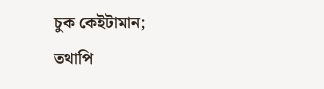চুক কেইটামান;
তথাপি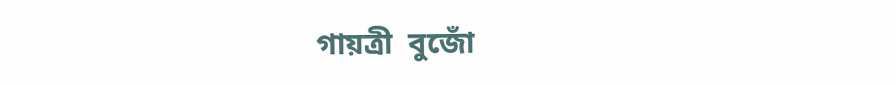গায়ত্ৰী  বুজোঁ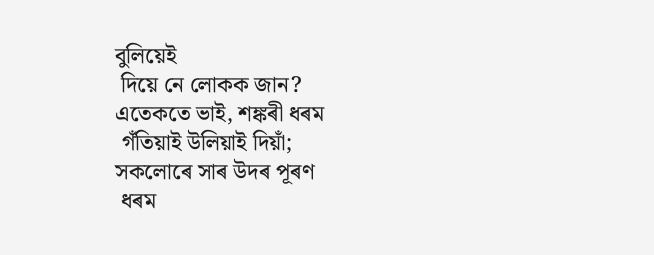বুলিয়েই
 দিয়ে নে লোকক জান?
এতেকতে ভাই, শঙ্কৰী ধৰম
 গঁতিয়াই উলিয়াই দিয়াঁ;
সকলোৰে সাৰ উদৰ পূৰণ
 ধৰম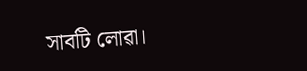সাবটি লোৱা।